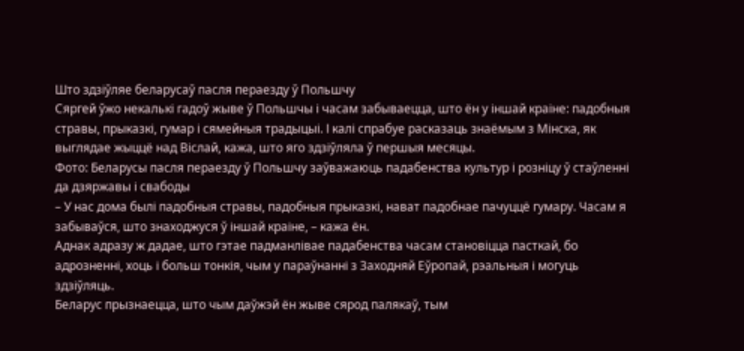Што здзіўляе беларусаў пасля пераезду ў Польшчу
Сяргей ўжо некалькі гадоў жыве ў Польшчы і часам забываецца, што ён у іншай краіне: падобныя стравы, прыказкі, гумар і сямейныя традыцыі. І калі спрабуе расказаць знаёмым з Мінска, як выглядае жыццё над Віслай, кажа, што яго здзіўляла ў першыя месяцы.
Фото: Беларусы пасля пераезду ў Польшчу заўважаюць падабенства культур і розніцу ў стаўленні да дзяржавы і свабоды
– У нас дома былі падобныя стравы, падобныя прыказкі, нават падобнае пачуццё гумару. Часам я забываўся, што знаходжуся ў іншай краіне, – кажа ён.
Аднак адразу ж дадае, што гэтае падманлівае падабенства часам становіцца пасткай, бо адрозненні, хоць і больш тонкія, чым у параўнанні з Заходняй Еўропай, рэальныя і могуць здзіўляць.
Беларус прызнаецца, што чым даўжэй ён жыве сярод палякаў, тым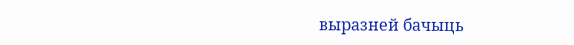выразней бачыць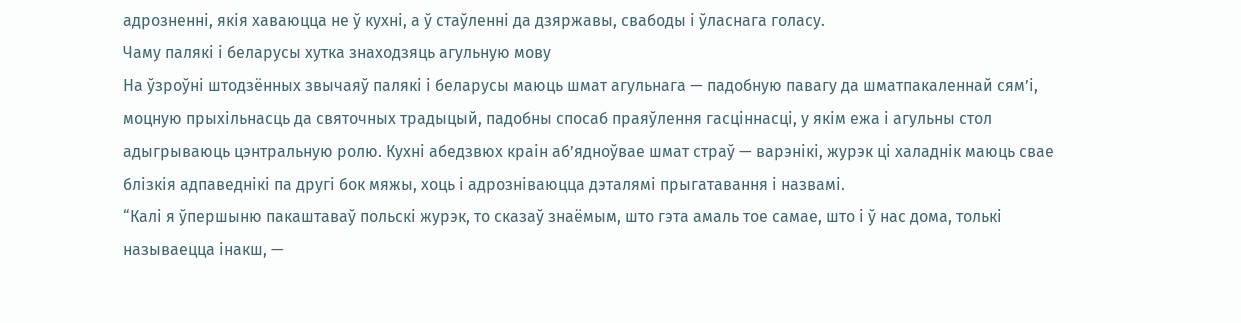адрозненні, якія хаваюцца не ў кухні, а ў стаўленні да дзяржавы, свабоды і ўласнага голасу.
Чаму палякі і беларусы хутка знаходзяць агульную мову
На ўзроўні штодзённых звычаяў палякі і беларусы маюць шмат агульнага — падобную павагу да шматпакаленнай сям’і, моцную прыхільнасць да святочных традыцый, падобны спосаб праяўлення гасціннасці, у якім ежа і агульны стол адыгрываюць цэнтральную ролю. Кухні абедзвюх краін аб’ядноўвае шмат страў — варэнікі, журэк ці халаднік маюць свае блізкія адпаведнікі па другі бок мяжы, хоць і адрозніваюцца дэталямі прыгатавання і назвамі.
“Калі я ўпершыню пакаштаваў польскі журэк, то сказаў знаёмым, што гэта амаль тое самае, што і ў нас дома, толькі называецца інакш, —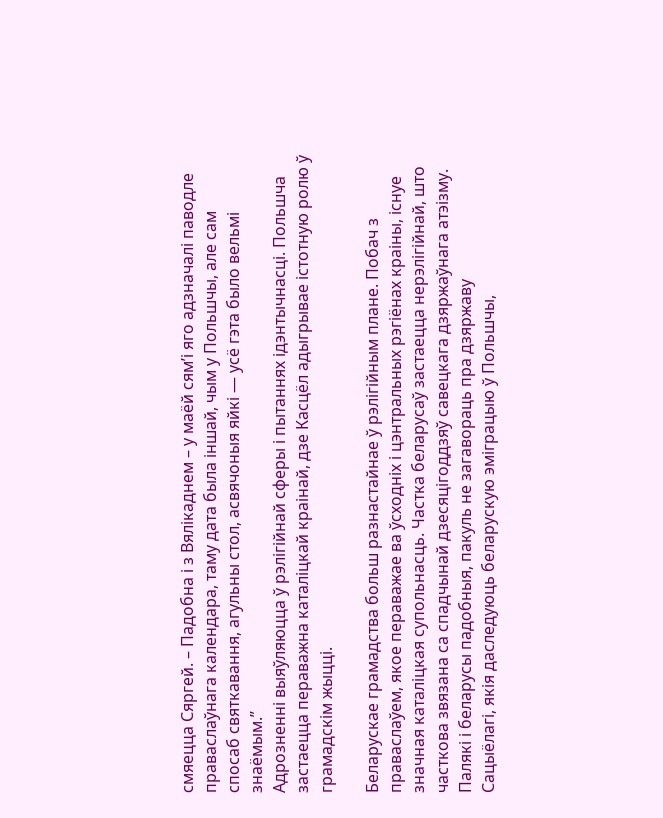смяецца Сяргей. – Падобна і з Вялікаднем – у маёй сям’і яго адзначалі паводле праваслаўнага календара, таму дата была іншай, чым у Польшчы, але сам спосаб святкавання, агульны стол, асвячоныя яйкі — усё гэта было вельмі знаёмым.”
Адрозненні выяўляюцца ў рэлігійнай сферы і пытаннях ідэнтычнасці. Польшча застаецца пераважна каталіцкай краінай, дзе Касцёл адыгрывае істотную ролю ў грамадскім жыцці.

Беларускае грамадства больш разнастайнае ў рэлігійным плане. Побач з праваслаўем, якое пераважае ва ўсходніх і цэнтральных рэгіёнах краіны, існуе значная каталіцкая супольнасць. Частка беларусаў застаецца нерэлігійнай, што часткова звязана са спадчынай дзесяцігоддзяў савецкага дзяржаўнага атэізму.
Палякі і беларусы падобныя, пакуль не загавораць пра дзяржаву
Сацыёлагі, якія даследуюць беларускую эміграцыю ў Польшчы,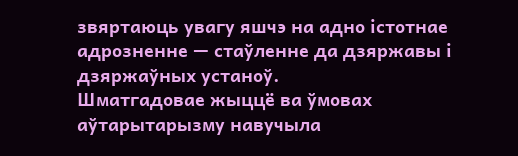звяртаюць увагу яшчэ на адно істотнае адрозненне — стаўленне да дзяржавы і дзяржаўных устаноў.
Шматгадовае жыццё ва ўмовах аўтарытарызму навучыла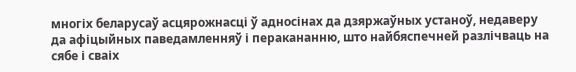многіх беларусаў асцярожнасці ў адносінах да дзяржаўных устаноў, недаверу да афіцыйных паведамленняў і перакананню, што найбяспечней разлічваць на сябе і сваіх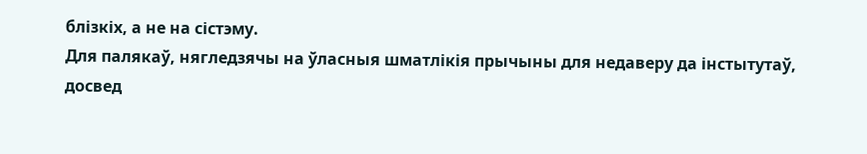блізкіх, а не на сістэму.
Для палякаў, нягледзячы на ўласныя шматлікія прычыны для недаверу да інстытутаў, досвед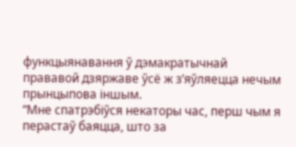функцыянавання ў дэмакратычнай прававой дзяржаве ўсё ж з’яўляецца нечым прынцыпова іншым.
“Мне спатрэбіўся некаторы час, перш чым я перастаў баяцца, што за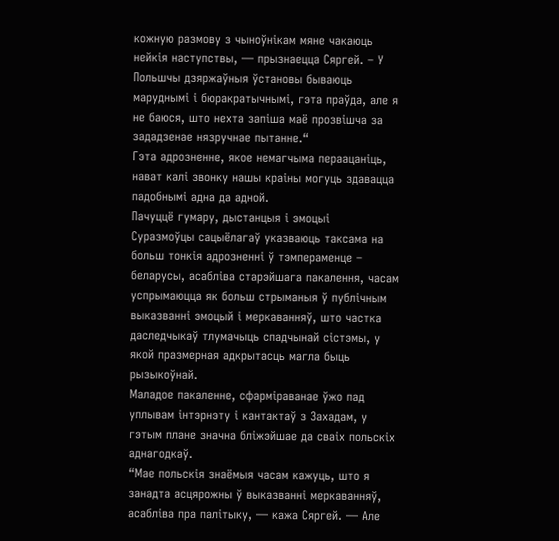кожную размову з чыноўнікам мяне чакаюць нейкія наступствы, — прызнаецца Сяргей. – У Польшчы дзяржаўныя ўстановы бываюць маруднымі і бюракратычнымі, гэта праўда, але я не баюся, што нехта запіша маё прозвішча за зададзенае нязручнае пытанне.“
Гэта адрозненне, якое немагчыма пераацаніць, нават калі звонку нашы краіны могуць здавацца падобнымі адна да адной.
Пачуццё гумару, дыстанцыя і эмоцыі
Суразмоўцы сацыёлагаў указваюць таксама на больш тонкія адрозненні ў тэмпераменце – беларусы, асабліва старэйшага пакалення, часам успрымаюцца як больш стрыманыя ў публічным выказванні эмоцый і меркаванняў, што частка даследчыкаў тлумачыць спадчынай сістэмы, у якой празмерная адкрытасць магла быць рызыкоўнай.
Маладое пакаленне, сфарміраванае ўжо пад уплывам інтэрнэту і кантактаў з Захадам, у гэтым плане значна бліжэйшае да сваіх польскіх аднагодкаў.
“Мае польскія знаёмыя часам кажуць, што я занадта асцярожны ў выказванні меркаванняў, асабліва пра палітыку, — кажа Сяргей. — Але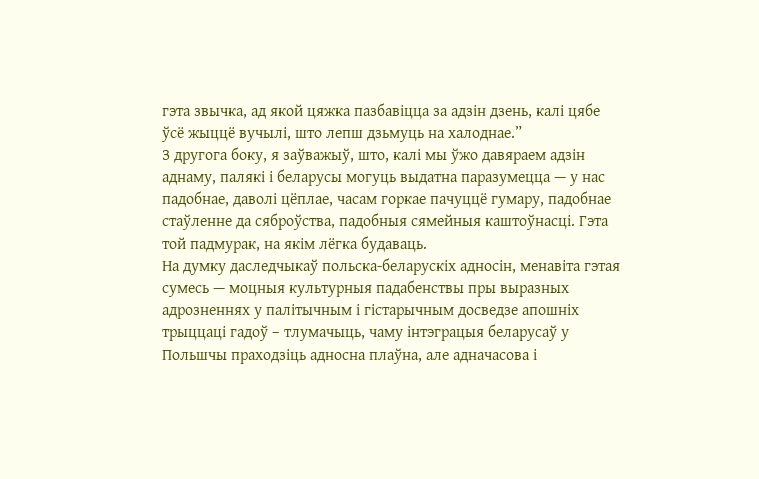гэта звычка, ад якой цяжка пазбавіцца за адзін дзень, калі цябе ўсё жыццё вучылі, што лепш дзьмуць на халоднае.”
З другога боку, я заўважыў, што, калі мы ўжо давяраем адзін аднаму, палякі і беларусы могуць выдатна паразумецца — у нас падобнае, даволі цёплае, часам горкае пачуццё гумару, падобнае стаўленне да сяброўства, падобныя сямейныя каштоўнасці. Гэта той падмурак, на якім лёгка будаваць.
На думку даследчыкаў польска-беларускіх адносін, менавіта гэтая сумесь — моцныя культурныя падабенствы пры выразных адрозненнях у палітычным і гістарычным досведзе апошніх трыццаці гадоў – тлумачыць, чаму інтэграцыя беларусаў у Польшчы праходзіць адносна плаўна, але адначасова і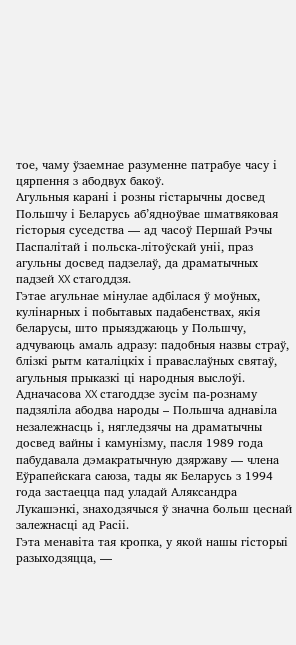тое, чаму ўзаемнае разуменне патрабуе часу і цярпення з абодвух бакоў.
Агульныя карані і розны гістарычны досвед
Польшчу і Беларусь аб’ядноўвае шматвяковая гісторыя суседства — ад часоў Першай Рэчы Паспалітай і польска-літоўскай уніі, праз агульны досвед падзелаў, да драматычных падзей XX стагоддзя.
Гэтае агульнае мінулае адбілася ў моўных, кулінарных і побытавых падабенствах, якія беларусы, што прыязджаюць у Польшчу, адчуваюць амаль адразу: падобныя назвы страў, блізкі рытм каталіцкіх і праваслаўных святаў, агульныя прыказкі ці народныя выслоўі.
Адначасова XX стагоддзе зусім па-рознаму падзяліла абодва народы – Польшча аднавіла незалежнасць і, нягледзячы на драматычны досвед вайны і камунізму, пасля 1989 года пабудавала дэмакратычную дзяржаву — члена Еўрапейскага саюза, тады як Беларусь з 1994 года застаецца пад уладай Аляксандра Лукашэнкі, знаходзячыся ў значна больш цеснай залежнасці ад Расіі.
Гэта менавіта тая кропка, у якой нашы гісторыі разыходзяцца, —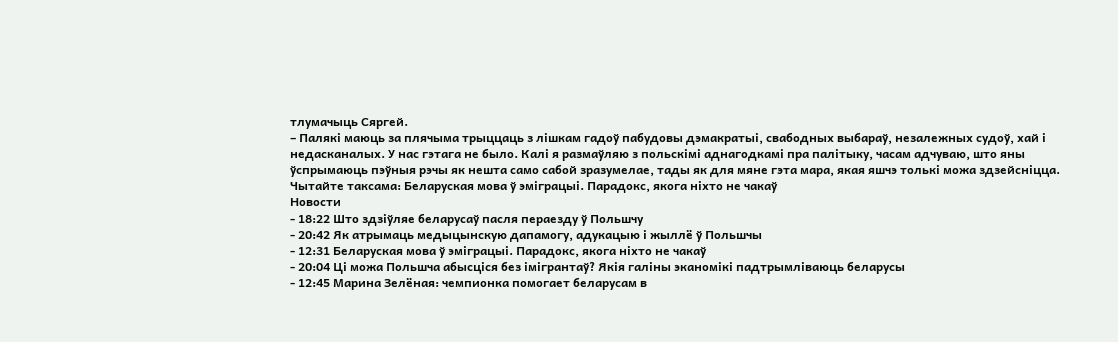тлумачыць Сяргей.
– Палякі маюць за плячыма трыццаць з лішкам гадоў пабудовы дэмакратыі, свабодных выбараў, незалежных судоў, хай і недасканалых. У нас гэтага не было. Калі я размаўляю з польскімі аднагодкамі пра палітыку, часам адчуваю, што яны ўспрымаюць пэўныя рэчы як нешта само сабой зразумелае, тады як для мяне гэта мара, якая яшчэ толькі можа здзейсніцца.
Чытайте таксама: Беларуская мова ў эміграцыі. Парадокс, якога ніхто не чакаў
Новости
- 18:22 Што здзіўляе беларусаў пасля пераезду ў Польшчу
- 20:42 Як атрымаць медыцынскую дапамогу, адукацыю і жыллё ў Польшчы
- 12:31 Беларуская мова ў эміграцыі. Парадокс, якога ніхто не чакаў
- 20:04 Ці можа Польшча абысціся без імігрантаў? Якія галіны эканомікі падтрымліваюць беларусы
- 12:45 Марина Зелёная: чемпионка помогает беларусам в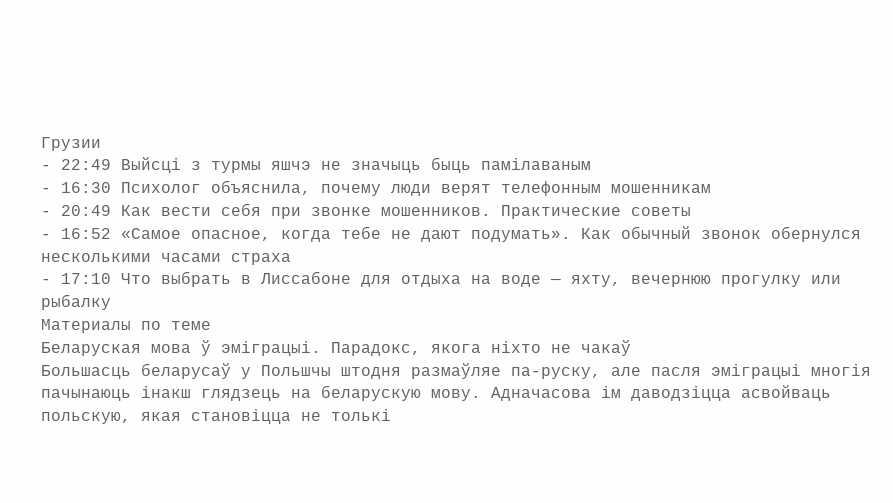Грузии
- 22:49 Выйсці з турмы яшчэ не значыць быць памілаваным
- 16:30 Психолог объяснила, почему люди верят телефонным мошенникам
- 20:49 Как вести себя при звонке мошенников. Практические советы
- 16:52 «Самое опасное, когда тебе не дают подумать». Как обычный звонок обернулся несколькими часами страха
- 17:10 Что выбрать в Лиссабоне для отдыха на воде — яхту, вечернюю прогулку или рыбалку
Материалы по теме
Беларуская мова ў эміграцыі. Парадокс, якога ніхто не чакаў
Большасць беларусаў у Польшчы штодня размаўляе па-руску, але пасля эміграцыі многія пачынаюць інакш глядзець на беларускую мову. Адначасова ім даводзіцца асвойваць польскую, якая становіцца не толькі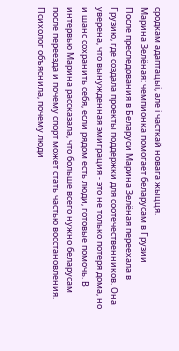сродкам адаптацыі, але і часткай новага жыцця.
Марина Зелёная: чемпионка помогает беларусам в Грузии
После преследования в Беларуси Марина Зелёная переехала в Грузию, где создала проекты поддержки для соотечественников. Она уверена, что вынужденная эмиграция - это не только потеря дома, но и шанс сохранить себя, если рядом есть люди, готовые помочь. В интервью Марина рассказала, что больше всего нужно беларусам после переезда и почему спорт может стать частью восстановления.
Психолог объяснила, почему люди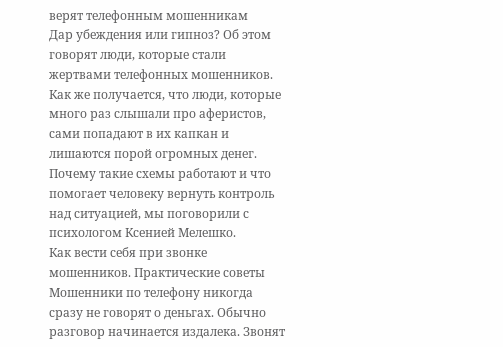верят телефонным мошенникам
Дар убеждения или гипноз? Об этом говорят люди, которые стали жертвами телефонных мошенников. Как же получается, что люди, которые много раз слышали про аферистов, сами попадают в их капкан и лишаются порой огромных денег. Почему такие схемы работают и что помогает человеку вернуть контроль над ситуацией, мы поговорили с психологом Ксенией Мелешко.
Как вести себя при звонке мошенников. Практические советы
Мошенники по телефону никогда сразу не говорят о деньгах. Обычно разговор начинается издалека. Звонят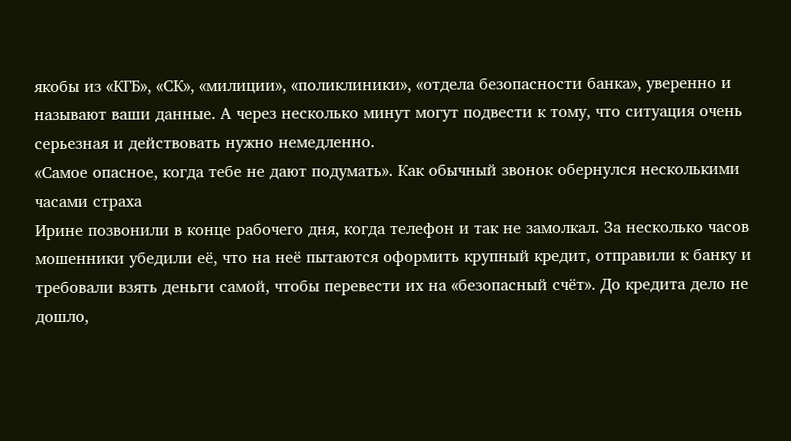якобы из «КГБ», «СК», «милиции», «поликлиники», «отдела безопасности банка», уверенно и называют ваши данные. А через несколько минут могут подвести к тому, что ситуация очень серьезная и действовать нужно немедленно.
«Самое опасное, когда тебе не дают подумать». Как обычный звонок обернулся несколькими часами страха
Ирине позвонили в конце рабочего дня, когда телефон и так не замолкал. За несколько часов мошенники убедили её, что на неё пытаются оформить крупный кредит, отправили к банку и требовали взять деньги самой, чтобы перевести их на «безопасный счёт». До кредита дело не дошло,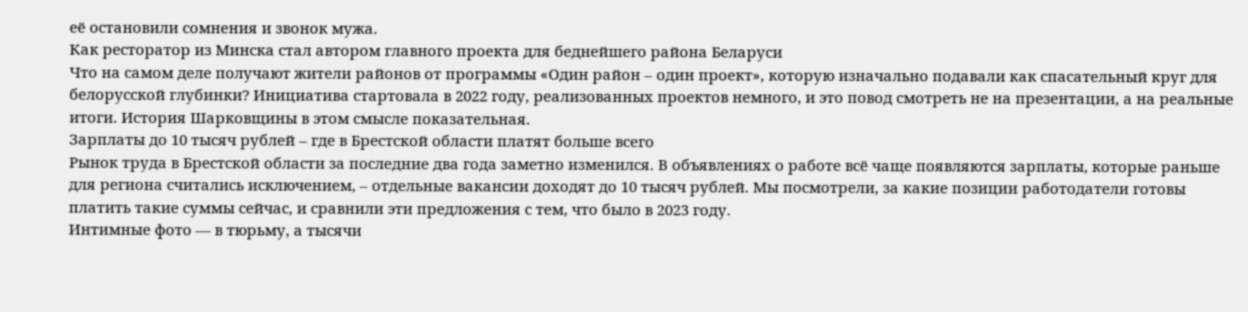её остановили сомнения и звонок мужа.
Как ресторатор из Минска стал автором главного проекта для беднейшего района Беларуси
Что на самом деле получают жители районов от программы «Один район – один проект», которую изначально подавали как спасательный круг для белорусской глубинки? Инициатива стартовала в 2022 году, реализованных проектов немного, и это повод смотреть не на презентации, а на реальные итоги. История Шарковщины в этом смысле показательная.
Зарплаты до 10 тысяч рублей – где в Брестской области платят больше всего
Рынок труда в Брестской области за последние два года заметно изменился. В объявлениях о работе всё чаще появляются зарплаты, которые раньше для региона считались исключением, – отдельные вакансии доходят до 10 тысяч рублей. Мы посмотрели, за какие позиции работодатели готовы платить такие суммы сейчас, и сравнили эти предложения с тем, что было в 2023 году.
Интимные фото — в тюрьму, а тысячи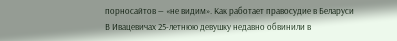порносайтов — «не видим». Как работает правосудие в Беларуси
В Ивацевичах 25-летнюю девушку недавно обвинили в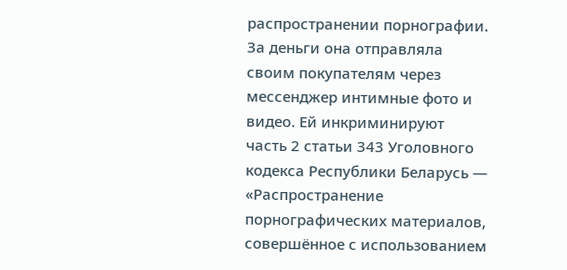распространении порнографии. За деньги она отправляла своим покупателям через мессенджер интимные фото и видео. Ей инкриминируют часть 2 статьи 343 Уголовного кодекса Республики Беларусь — «Распространение порнографических материалов, совершённое с использованием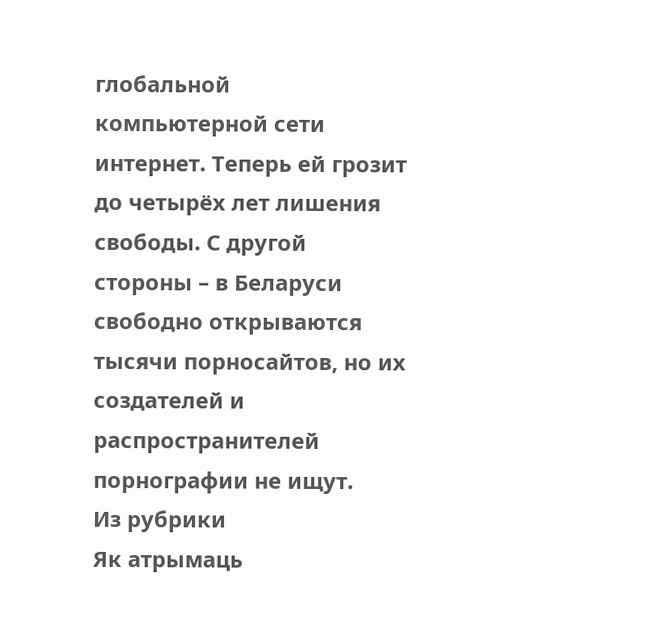глобальной компьютерной сети интернет. Теперь ей грозит до четырёх лет лишения свободы. С другой стороны – в Беларуси свободно открываются тысячи порносайтов, но их создателей и распространителей порнографии не ищут.
Из рубрики
Як атрымаць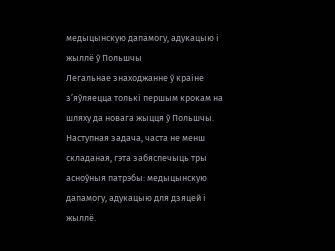медыцынскую дапамогу, адукацыю і жыллё ў Польшчы
Легальнае знаходжанне ў краіне з’яўляецца толькі першым крокам на шляху да новага жыцця ў Польшчы. Наступная задача, часта не менш складаная, гэта забяспечыць тры асноўныя патрэбы: медыцынскую дапамогу, адукацыю для дзяцей і жыллё.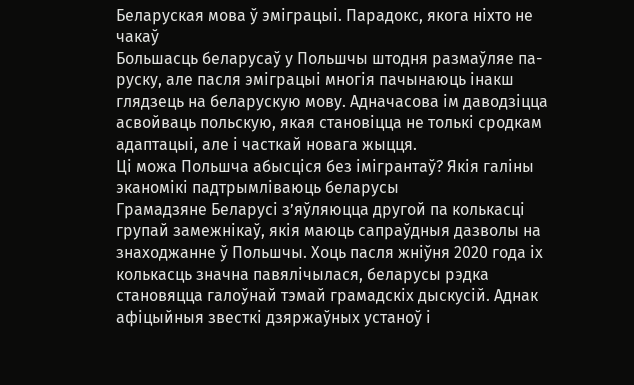Беларуская мова ў эміграцыі. Парадокс, якога ніхто не чакаў
Большасць беларусаў у Польшчы штодня размаўляе па-руску, але пасля эміграцыі многія пачынаюць інакш глядзець на беларускую мову. Адначасова ім даводзіцца асвойваць польскую, якая становіцца не толькі сродкам адаптацыі, але і часткай новага жыцця.
Ці можа Польшча абысціся без імігрантаў? Якія галіны эканомікі падтрымліваюць беларусы
Грамадзяне Беларусі з’яўляюцца другой па колькасці групай замежнікаў, якія маюць сапраўдныя дазволы на знаходжанне ў Польшчы. Хоць пасля жніўня 2020 года іх колькасць значна павялічылася, беларусы рэдка становяцца галоўнай тэмай грамадскіх дыскусій. Аднак афіцыйныя звесткі дзяржаўных устаноў і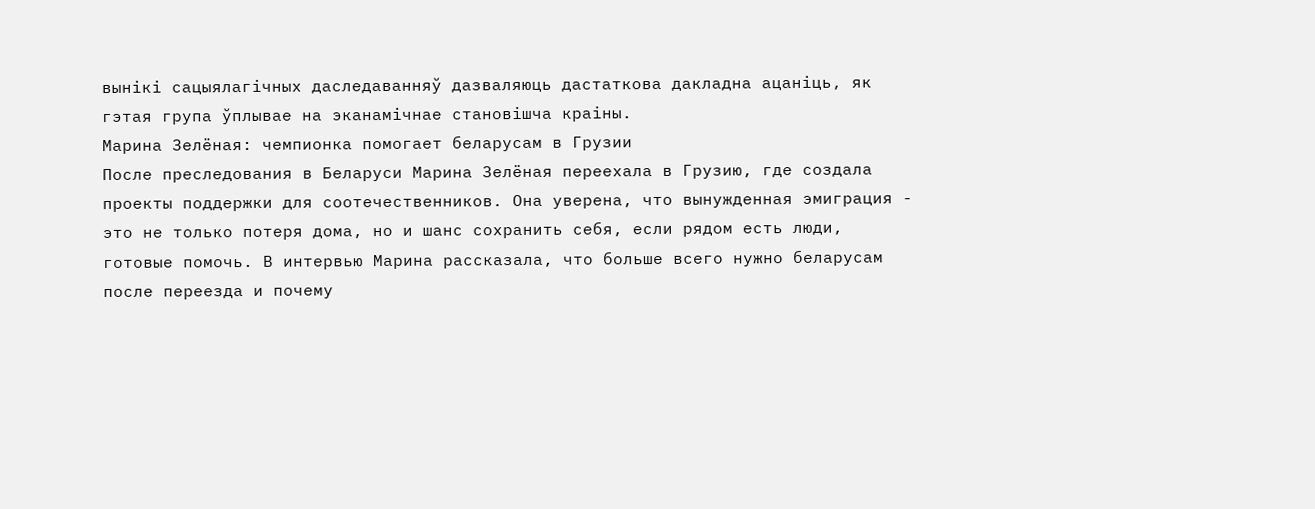вынікі сацыялагічных даследаванняў дазваляюць дастаткова дакладна ацаніць, як гэтая група ўплывае на эканамічнае становішча краіны.
Марина Зелёная: чемпионка помогает беларусам в Грузии
После преследования в Беларуси Марина Зелёная переехала в Грузию, где создала проекты поддержки для соотечественников. Она уверена, что вынужденная эмиграция - это не только потеря дома, но и шанс сохранить себя, если рядом есть люди, готовые помочь. В интервью Марина рассказала, что больше всего нужно беларусам после переезда и почему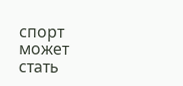спорт может стать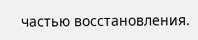частью восстановления.